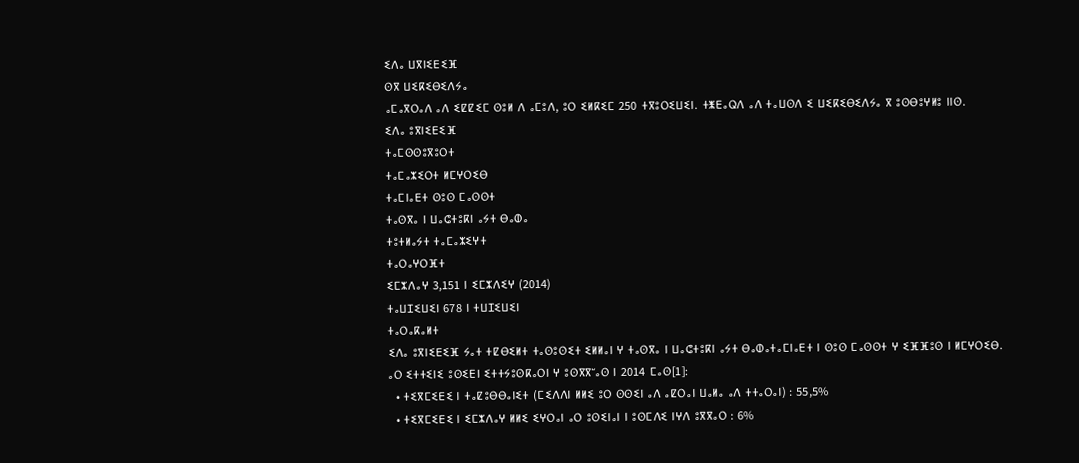ⵉⴷⴰ ⵡⴳⵏⵉⴹⵉⴼ
ⵙⴳ ⵡⵉⴽⵉⴱⵉⴷⵢⴰ
ⴰⵎⴰⴳⵔⴰⴷ ⴰⴷ ⵉⵇⵇⵉⵎ ⵙⵓⵍ ⴷ ⴰⵎⵓⴷ, ⵓⵔ ⵉⵍⴽⵉⵎ 250 ⵜⴳⵓⵔⵉⵡⵉⵏ. ⵜⵥⴹⴰⵕⴷ ⴰⴷ ⵜⴰⵡⵙⴷ ⵉ ⵡⵉⴽⵉⴱⵉⴷⵢⴰ ⴳ ⵓⵙⴱⵓⵖⵍⵓ ⵏⵏⵙ.
ⵉⴷⴰ ⵓⴳⵏⵉⴹⵉⴼ
ⵜⴰⵎⵙⵙⵓⴳⵓⵔⵜ
ⵜⴰⵎⴰⵣⵉⵔⵜ ⵍⵎⵖⵔⵉⴱ
ⵜⴰⵎⵏⴰⴹⵜ ⵙⵓⵙ ⵎⴰⵙⵙⵜ
ⵜⴰⵙⴳⴰ ⵏ ⵡⴰⵛⵜⵓⴽⵏ ⴰⵢⵜ ⴱⴰⵀⴰ
ⵜⵓⵜⵍⴰⵢⵜ ⵜⴰⵎⴰⵣⵉⵖⵜ
ⵜⴰⵔⴰⵖⵔⴼⵜ
ⵉⵎⵣⴷⴰⵖ 3,151 ⵏ ⵉⵎⵣⴷⵉⵖ (2014)
ⵜⴰⵡⵊⵉⵡⵉⵏ 678 ⵏ ⵜⵡⵊⵉⵡⵉⵏ
ⵜⴰⵔⴰⴽⴰⵍⵜ
ⵉⴷⴰ ⵓⴳⵏⵉⴹⵉⴼ ⵢⴰⵜ ⵜⵇⴱⵉⵍⵜ ⵜⴰⵙⵓⵙⵉⵜ ⵉⵍⵍⴰⵏ ⵖ ⵜⴰⵙⴳⴰ ⵏ ⵡⴰⵛⵜⵓⴽⵏ ⴰⵢⵜ ⴱⴰⵀⴰⵜⴰⵎⵏⴰⴹⵜ ⵏ ⵙⵓⵙ ⵎⴰⵙⵙⵜ ⵖ ⵉⴼⴼⵓⵙ ⵏ ⵍⵎⵖⵔⵉⴱ.
ⴰⵔ ⵉⵜⵜⵉⵏⵉ ⵓⵙⵉⴹⵏ ⵉⵜⵜⵢⵓⵙⴽⴰⵔⵏ ⵖ ⵓⵙⴳⴳⵯⴰⵙ ⵏ 2014 ⵎⴰⵙ[1]:
  • ⵜⵉⴳⵎⵉⴹⵉ ⵏ ⵜⴰⵇⵓⴱⴱⴰⵏⵉⵜ (ⵎⵉⴷⴷⵏ ⵍⵍⵉ ⵓⵔ ⵙⵙⵉⵏ ⴰⴷ ⴰⵇⵔⴰⵏ ⵡⴰⵍⴰ ⴰⴷ ⵜⵜⴰⵔⴰⵏ) : 55,5%
  • ⵜⵉⴳⵎⵉⴹⵉ ⵏ ⵉⵎⵣⴷⴰⵖ ⵍⵍⵉ ⵉⵖⵔⴰⵏ ⴰⵔ ⵓⵙⵉⵏⴰⵏ ⵏ ⵓⵙⵎⴷⵉ ⵏⵖⴷ ⵓⴳⴳⴰⵔ : 6%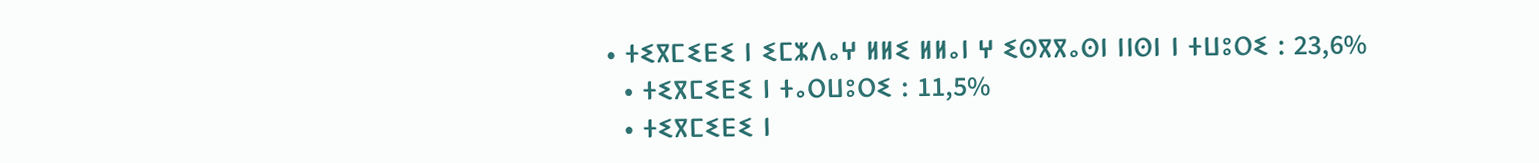• ⵜⵉⴳⵎⵉⴹⵉ ⵏ ⵉⵎⵣⴷⴰⵖ ⵍⵍⵉ ⵍⵍⴰⵏ ⵖ ⵉⵙⴳⴳⴰⵙⵏ ⵏⵏⵙⵏ ⵏ ⵜⵡⵓⵔⵉ : 23,6%
  • ⵜⵉⴳⵎⵉⴹⵉ ⵏ ⵜⴰⵔⵡⵓⵔⵉ : 11,5%
  • ⵜⵉⴳⵎⵉⴹⵉ ⵏ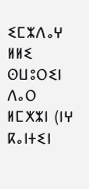ⵉⵎⵣⴷⴰⵖ ⵍⵍⵉ ⵙⵡⵓⵔⵉⵏ ⴷⴰⵔ ⵍⵎⵅⵣⵏ (ⵏⵖ ⴽⴰⵏⵜⵉⵏ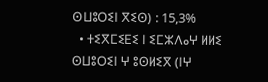ⵙⵡⵓⵔⵉⵏ ⴳⵉⵙ) : 15,3%
  • ⵜⵉⴳⵎⵉⴹⵉ ⵏ ⵉⵎⵣⴷⴰⵖ ⵍⵍⵉ ⵙⵡⵓⵔⵉⵏ ⵖ ⵓⵙⵍⵉⴳ (ⵏⵖ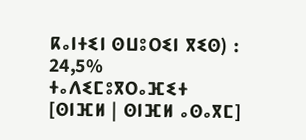ⴽⴰⵏⵜⵉⵏ ⵙⵡⵓⵔⵉⵏ ⴳⵉⵙ) : 24,5%
ⵜⴰⴷⵉⵎⵓⴳⵔⴰⴼⵉⵜ
[ⵙⵏⴼⵍ | ⵙⵏⴼⵍ ⴰⵙⴰⴳⵎ]